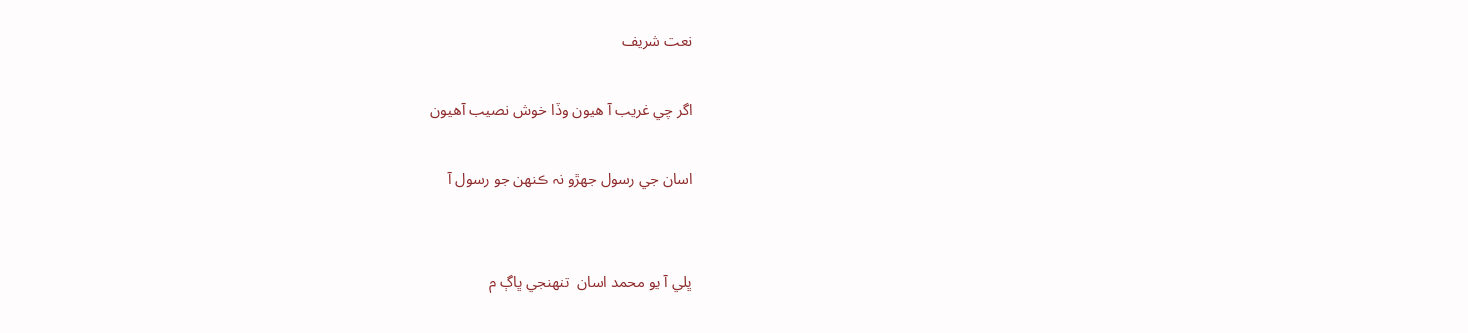نعت شريف

اگر چي غريب آ ھيون وڏا خوش نصيب آهيون

اسان جي رسول جھڙو نہ ڪنھن جو رسول آ


ڀلي آ يو محمد اسان  تنھنجي ڀاڳ م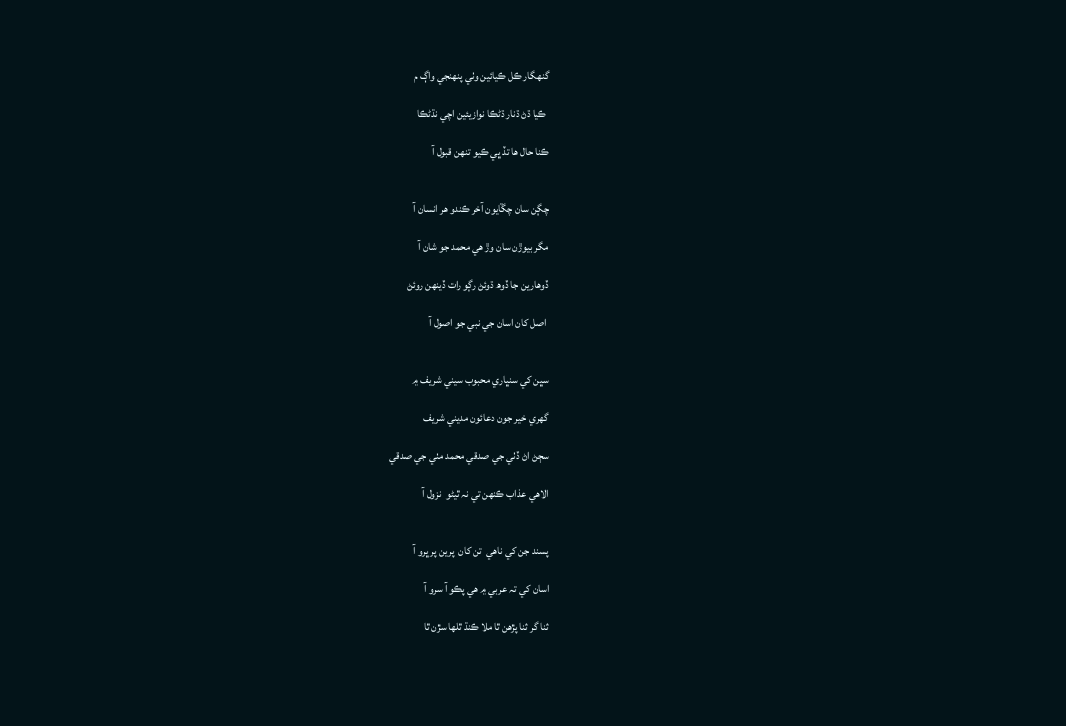گنھگار ڪل ڪيائين وٺي پنھنجي واڳ م

 ڪيا ڌڻ ڌنار ڌڻڪا نوازيئين اچي نڌڻڪا

ڪنا حال ھا تڏ ڀي ڪيو تنھن قبول آ


چڳن سان چڱايون آخر ڪندو ھر انسان آ

مگر بيوڙن سان وڙ ھي محمد جو شان آ

ڏوھارين جا ڏوھ ڌوئڻ رڳو رات ڏينھن روئڻ

 اصل کان اسان جي نبي جو اصول آ


سڀن کي سنڀاري محبوب سيني شريف ۾

گھري خير جون دعائون مديني شريف

سڄڻ اڻ ڏٺي جي صدقي محمد مٺي جي صدقي

الاھي عذاب ڪنھن تي نہ ٿيڻو  نزول آ


پسند جن کي ناھي  تن کان  پرين پر ڀرو آ

اسان کي تہ عربي ۾ ھي پڪو آ سرو آ

ثنا گر ثنا پڙھن ٿا ملا ڪنڌ ٿلھا سڙن ٿا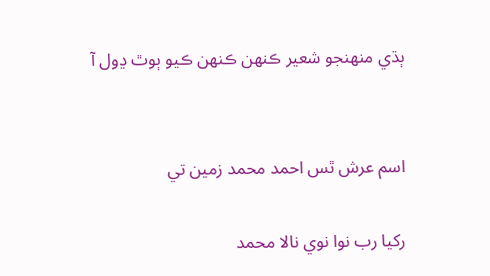ٻڌي منھنجو شعير ڪنھن ڪنھن ڪيو ٻوٿ ڍول آ


اسم عرش ٿس احمد محمد زمين تي

رکيا رب نوا نوي نالا محمد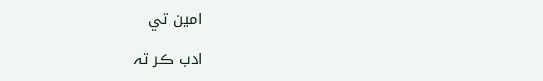امين تي

ادب ڪر تہ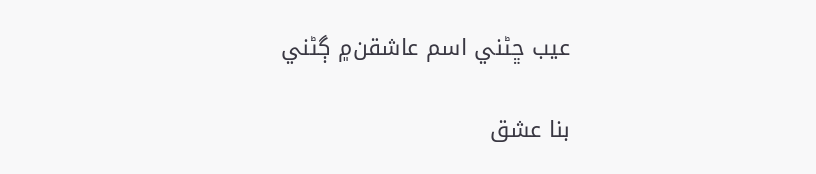عيب ڇڻني اسم عاشقن۾ ڳڻني

بنا عشق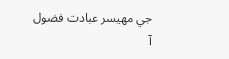جي مھيسر عبادت فضول آ